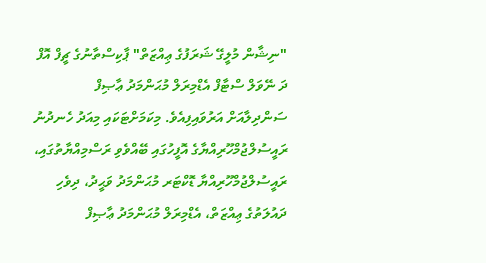"ނިޝާން މުލީގޭ ޝަރަފުގެ ޢިއްޒަތް" ޕާކިސްތާނުގެ ޗީފް އޮފް ދަ ނޭވަލް ސްޓާފް އެޑްމިރަލް މުޙަންމަދު ޢާޞިފް ސަންދިލާއަށް އަރުވައިފިއެވެ. މިކަމަށްޓަކައި މިއަދު ހެނދުނު ރައީސުލްޖުމްހޫރިއްޔާގެ އޮފީހުގައި ބޭއްވެވި ރަސްމިއްޔާތުގައި، ރައީސުލްޖުމްހޫރިއްޔާ ޑޮކްޓަރ މުޙަންމަދު ވަޙީދު، ދިވެހި ދައުލަތުގެ ޢިއްޒަތް، އެޑްމިރަލް މުޙަންމަދު ޢާޞިފް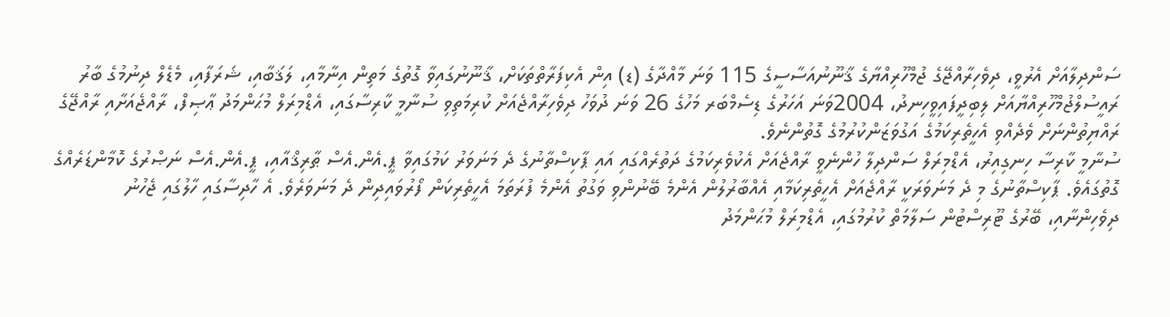ސަންދިލާއަށް އެރުވީ، ދިވެހިރާއްޖޭގެ ޖުމްހޫރިއްޔާގެ ޤާނޫނުއަސާސީގެ 115 ވަނަ މާއްދާގެ (ޑ) އިން އެކިފަރާތްތަކަށް، ޤާނޫނުގައިވާ ގޮތުގެ މަތިން އިނާމާއި، ލަޤަބާއި، ޝަރަފާއި، މެޑެލް ދިނުމުގެ ބާރު ރައީސުލްޖުމްހޫރިއްޔާއަށް ލިބިދީފައިވީހިނދު، 2004ވަނަ އަހަރުގެ ޑިސެމްބަރ މަހުގެ 26 ވަނަ ދުވަހު ދިވެހިރާއްޖެއަށް ކުރިމަތިވި ސުނާމީ ކާރިސާގައި، އެޑްމިރަލް މުޙަންމަދު ޢާޞިފް، ރާއްޖެއަށާއި ރާއްޖޭގެ ރައްޔިތުންނަށް ވެދެއްވި އެހީތެރިކަމުގެ އަގުވަޒަންކުރުމުގެ ގޮތުންނެވެ.
ސުނާމީ ކާރިސާ ހިނގިއިރު، އެޑްމިރަލް ސަންދިލާ ހުންނެވީ ރާއްޖެއަށް އެކުވެރިކަމުގެ ދަތުރެއްގައި އައި ޕާކިސްތާނުގެ ދެ މަނަވަރު ކަމުގައިވާ ޕީ.އެން.އެސް ޠާރިޤްއާއި، ޕީ.އެން.އެސް ނަޞްރުގެ ކޮމާންޑަރެއްގެ ގޮތުގައެވެ. ޕާކިސްތާނުގެ މި ދެ މަނަވަރަކީ ރާއްޖެއަށް އެހީތެރިކަމާއި އެއްބާރުލުން އެންމެ ބޭނުންވި ވަގުތު އެންމެ ފުރަތަމަ އެހީތެރިކަން ފޯރުވައިދިން ދެ މަނަވަރެވެ. އެ ހާދިސާގައި ހާލުގައި ޖެހުނު ދިވެހިންނާއި، ބޭރުގެ ޓޫރިސްޓުން ސަލާމަތް ކުރުމުގައި، އެޑްމިރަލް މުޙަންމަދު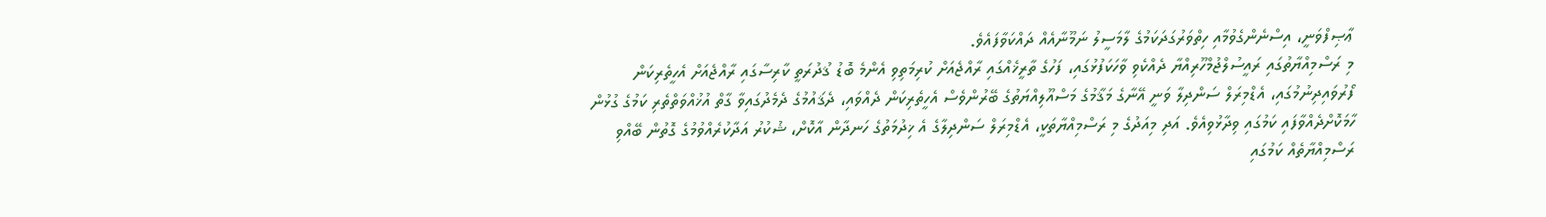ޢާޞިފްވަނީ، އިސްނެންގެވުމާއި ހިތްވަރުގަދަކަމުގެ ލާމަސީލު ނަމޫނާއެއް ދައްކަވާފައެވެ.
މި ރަސްމިއްޔާތުގައި ރައީސުލްޖުމްހޫރިއްޔާ ދެއްކެވި ވާހަކަފުޅުގައި، ފަހުގެ ތާރީޚެއްގައި ރާއްޖެއަށް ކުރިމަތިވި އެންމެ ބޮޑު ޤުދުރަތީ ކާރިސާގައި ރާއްޖެއަށް އެހީތެރިކަން ފޯރުވައިދިނުމުގައި، އެޑްމިރަލް ސަންދިލާ ވަނީ އޭނާގެ މަޤާމުގެ މަސްއޫލިއްޔަތުގެ ބޭރުންވެސް އެހީތެރިކަން ދެއްވައި، ދެޤައުމުގެ ދެމެދުގައިވާ ގާތް އުޚުއްވަތްތެރި ކަމުގެ ގުޅުން ހާމަކޮށްދެއްވާފައި ކަމުގައި ވިދާޅުވިއެވެ. އަދި މިއަދުގެ މި ރަސްމިއްޔާތަކީ، އެޑްމިރަލް ސަންދިލާގެ އެ ޚިދުމަތުގެ ހަނދާން އާކޮށް، ޝުކުރު އަދާކުރެއްވުމުގެ ގޮތުން ބޭއްވި ރަސްމިއްޔާތެއް ކަމުގައި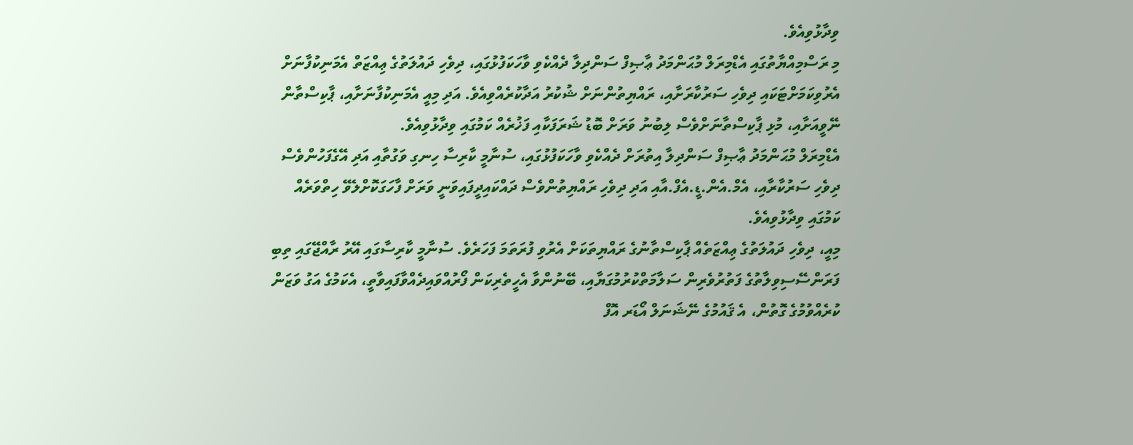ވިދާޅުވިއެވެ.
މި ރަސްމިއްޔާތުގައި އެޑްމިރަލް މުޙަންމަދު ޢާޞިފް ސަންދިލާ ދެއްކެވި ވާހަކަފުޅުގައި، ދިވެހި ދައުލަތުގެ ޢިއްޒަތް އެމަނިކުފާނަށް އެރުވިކަމަށްޓަކައި ދިވެހި ސަރުކާރަށާއި، ރައްޔިތުންނަށް ޝުކުރު އަދާކުރެއްވިއެވެ. އަދި މިއީ އެމަނިކުފާނަށާއި، ޕާކިސްތާން ނޭވީއަށާއި، މުޅި ޕާކިސްތާނަށްވެސް ލިބުނު ވަރަށް ބޮޑު ޝަރަފަކާއި ފަޚުރެއް ކަމުގައި ވިދާޅުވިއެވެ.
އެޑްމިރަލް މުޙަންމަދު ޢާޞިފް ސަންދިލާ އިތުރަށް ދެއްކެވި ވާހަކަފުޅުގައި، ސުނާމީ ކާރިސާ ހިނގި ވަގުތާއި އަދި އޭގެފަހުންވެސް ދިވެހި ސަރުކާރާއި، އެމް.އެން.ޑީ.އެފް.އާއި އަދި ދިވެހި ރައްޔިތުންވެސް ދައްކައިދީފައިވަނީ ވަރަށް ފާހަގަކޮށްލެވޭ ހިތްވަރެއް ކަމުގައި ވިދާޅުވިއެވެ.
މިއީ، ދިވެހި ދައުލަތުގެ ޢިއްޒަތެއް ޕާކިސްތާނުގެ ރައްޔިތަކަށް އެރުވި ފުރަތަމަ ފަހަރެވެ. ސުނާމީ ކާރިސާގައި އޭރު ރާއްޖޭގައި ތިބި ފަރަންސޭސިވިލާތުގެ ފަތުރުވެރިން ސަލާމަތްކުރުމުގަޔާއި، ބޭނުންވާ އެހީތެރިކަން ފޯރުއްވައިދެއްވާފައިވާތީ، އެކަމުގެ އަގު ވަޒަން ކުރެއްވުމުގެ ގޮތުން، އެ ޤައުމުގެ ނޭޝަނަލް އޯޑަރ އޮފް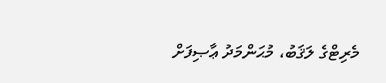މެރިޓްގެ ލަޤަބު، މުޙަންމަދު ޢާޞިފަށް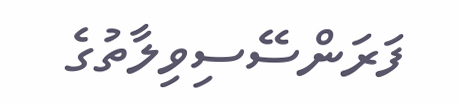ފަރަންސޭސިވިލާތުގެ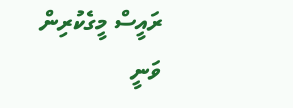ރައީސް މީގެކުރިން ވަނީ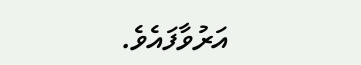އަރުވާފައެވެ.